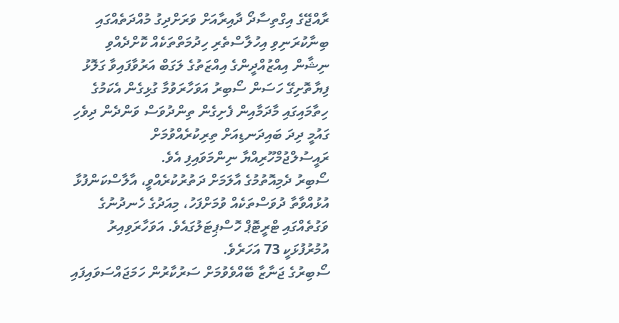ރާއްޖޭގެ އިގްތިސާދޯ ދާއިރާއަށް ވަރަށްދިގު މުއްދަތެއްގައި ބިނާކުރަނިވި އިހުލާސްތެރި ހިދުމަތްތަކެއް ކޮށްދެއްވި ނިޝާން އިއްޒުއްދީންގެ އިއްޒަތުގެ ލަގަބް އަރުވާފައިވާ ގަލޮޅު ފިޔާތޮށިގޭ ހަސަން ސޯބިރު އަވަހާރަވުމާ ގުޅިގެން އެކަމުގެ ހިތާމައިގައި މާދަމާއިން ފެށިގެން ތިންދުވަސް ވަންދެން ދިވެހި ގައުމީ ދިދަ ބައިދަނޑިއަށް ތިރިކުރެއްވުމަށް ރައީސުލްޖުމްހޫރިއްޔާ ނިންމަވައިފި އެވެ.
ސޯބިރު ދެމިއޮތުމުގެ އާލަމަށް ދަތުރުކުރެއްވީ، އާލާސްކަންފުޅާ އުޅުއްވާތާ ދުވަސްތަކެއް ވުމަށްފަހު، މިއަދުގެ ހެނދުނުގެ ވަގުތެއްގައި ޓްރީޓޮޕް ހޮސްޕިޓަލުގައެވެ. އަވަހާރަވިއިރު އުމުރުފުޅަކީ 73 އަހަރެވެ.
ސޯބިރުގެ ޖަނާޒާ ބޭއްވެވުމަށް ސަރުކާރުން ހަމަޖައްސަވައިފައި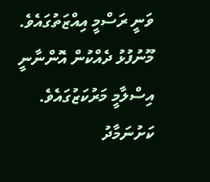ވަނީ ރަސްމީ އިއްޒަތުގައެވެ. މޫނުފުޅު ދެއްކުން އޮންނާނީ އިސްލާމީ މަރުކަޒުގައެވެ. ކަށުނަމާދު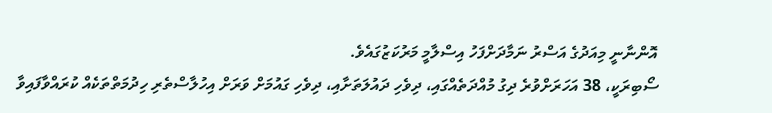އޮންނާނީ މިއަދުގެ އަސްރު ނަމާދަށްފަހު އިސްލާމީ މަރުކަޒުގައެވެ.
ސޯބިރަކީ، 38 އަހަރަށްވުރެ ދިގު މުއްދަތެއްގައި، ދިވެހި ދައުލަތަށާއި، ދިވެހި ގައުމަށް ވަރަށް އިހުލާސްތެރި ހިދުމަތްތަކެއް ކުރައްވާފައިވާ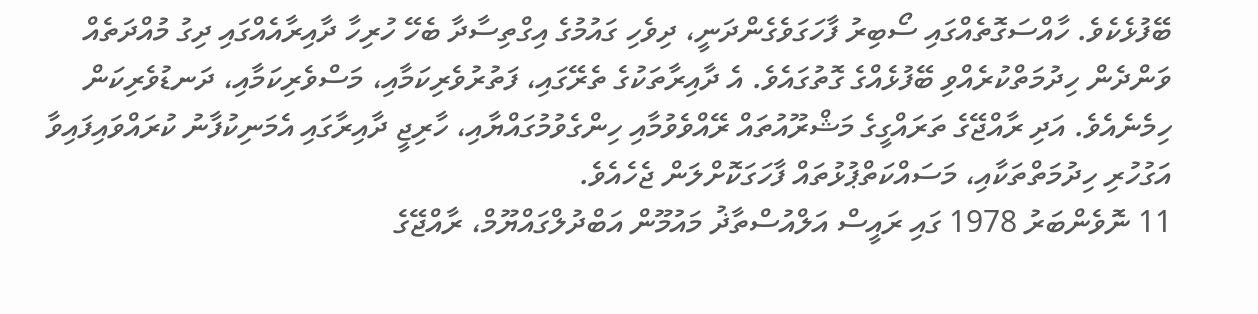ބޭފުޅެކެވެ. ހާއްސަގޮތެއްގައި ސޯބިރު ފާހަގަވެގެންދަނީ، ދިވެހި ގައުމުގެ އިގްތިސާދާ ބެހޭ ހުރިހާ ދާއިރާއެއްގައި ދިގު މުއްދަތެއް ވަންދެން ހިދުމަތްކުރެއްވި ބޭފުޅެއްގެ ގޮތުގައެވެ. އެ ދާއިރާތަކުގެ ތެރޭގައި، ފަތުރުވެރިކަމާއި، މަސްވެރިކަމާއި، ދަނޑުވެރިކަން ހިމެނެއެވެ. އަދި ރާއްޖޭގެ ތަރައްގީގެ މަޝްރޫއުތައް ރޭއްވެވުމާއި ހިންގެވުމުގައްޔާއި، ހާރިޖީ ދާއިރާގައި އެމަނިކުފާނު ކުރައްވައިފައިވާ އަގުހުރި ހިދުމަތްތަކާއި، މަސައްކަތްޕުޅުތައް ފާހަގަކޮށްލަން ޖެހެއެވެ.
11 ނޮވެންބަރު 1978 ގައި ރައީސް އަލްއުސްތާޛު މައުމޫން އަބްދުލްގައްޔޫމް، ރާއްޖޭގެ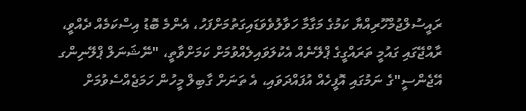ރައީސުލްޖުމްހޫރިއްޔާ ކަމުގެ މަގާމާ ހަވާލުވެވަޑައިގަތުމަށްފަހު، އެންމެ ބޮޑު އިސްކަމެއް ދެއްވީ، ރާއްޖޭގައި ގައުމީ ތަރައްގީގެ ޕްލޭނެއް އެކުލަވައިލެއްވުމަށް ކަމަށްވާތީ، "ނޭޝަނަލް ޕްލޭނިންގ އޭޖެންސީ"ގެ ނަމުގައި އޮފީހެއް އުފައްދަވައި، އެ ތަނަށް ގާބިލް މީހުން ހަމަޖެއްސެވުމަށް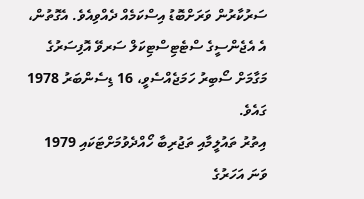ސަރުކާރުން ވަރަށްބޮޑު އިސްކަމެއް ދެއްވިއެވެ. އެގޮތުން، އެ އެޖެންސީގެ ސްޓެޓިސްޓިކަލް ސަރވޭ އޮފިސަރުގެ މަގާމަށް ސޯބިރު ހަމަޖެއްސެވީ، 16 ޑިސެންބަރު 1978 ގައެވެ.
އިތުރު ތައުލީމާއި ތަޖުރިބާ ހޯއްދެވުމަށްޓަކައި 1979 ވަނަ އަހަރުގެ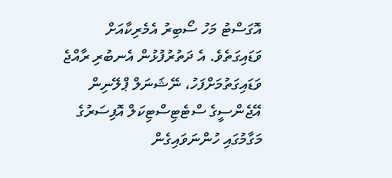އޮގަސްޓު މަހު ސޯބިރު އެމެރިކާއަށް ވަޑައިގަތެވެ. އެ ދަތުރުފުޅުން އެނބުރި ރާއްޖެ ވަޑައިގަތުމަށްފަހު، ނޭޝަނަލް ޕްލޭނިން އޭޖެންސީގެ ސްޓެޓިސްޓިކަލް އޮފިސަރުގެ މަގާމުގައި ހުންނަވައިގެން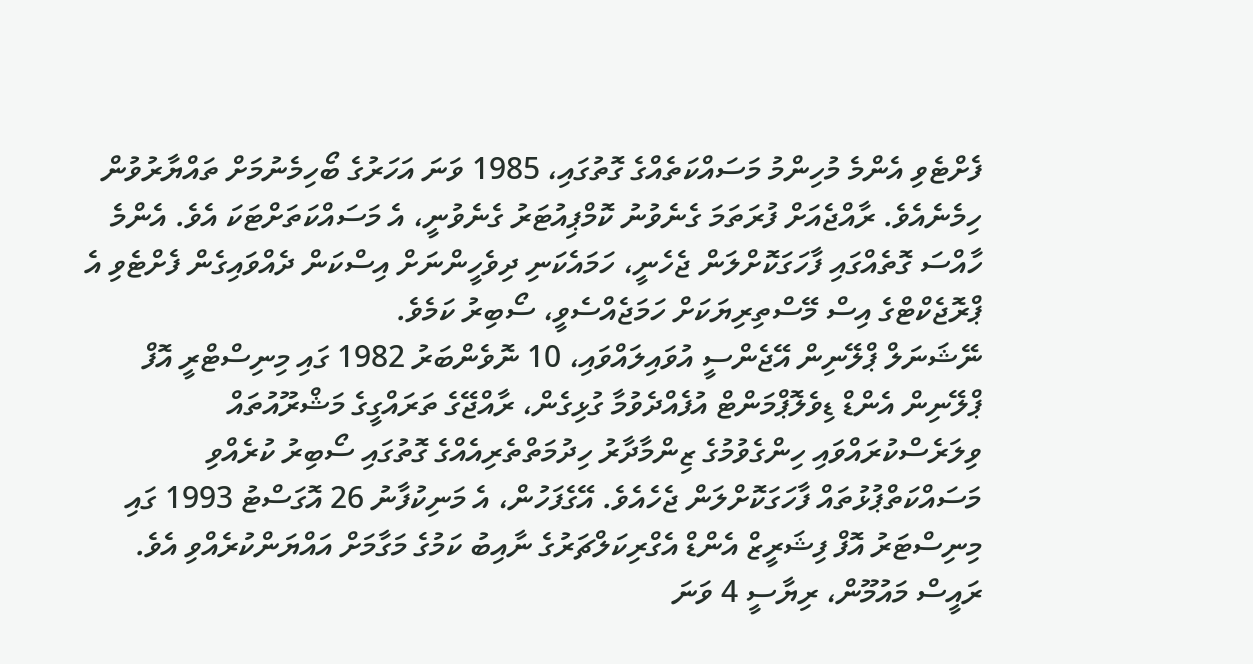ފެށްޓެވި އެންމެ މުހިންމު މަސައްކަތެއްގެ ގޮތުގައި، 1985 ވަނަ އަހަރުގެ ބޯހިމެނުމަށް ތައްޔާރުވުން ހިމެނެއެވެ. ރާއްޖެއަށް ފުރަތަމަ ގެނެވުނު ކޮމްޕިއުޓަރު ގެނެވުނީ، އެ މަސައްކަތަށްޓަކަ އެވެ. އެންމެ ހާއްސަ ގޮތެއްގައި ފާހަގަކޮށްލަން ޖެހެނީ، ހަމައެކަނި ދިވެހީންނަށް އިސްކަން ދެއްވައިގެން ފެށްޓެވި އެ ޕްރޮޖެކްޓްގެ އިސް މޭސްތިރިޔަކަށް ހަމަޖެއްސެވީ، ސޯބިރު ކަމެވެ.
ނޭޝަނަލް ޕްލޭނިން އޭޖެންސީ އުވައިލައްވައި، 10 ނޮވެންބަރު 1982 ގައި މިނިސްޓްރީ އޮފް ޕްލޭނިން އެންޑް ޑިވެލޮޕްމަންޓް އުފެއްދެވުމާ ގުޅިގެން، ރާއްޖޭގެ ތަރައްގީގެ މަޝްރޫއުތައް ވިލަރެސްކުރައްވައި ހިންގެވުމުގެ ޒިންމާދާރު ހިދުމަތްތެރިއެއްގެ ގޮތުގައި ސޯބިރު ކުރެއްވި މަސައްކަތްޕުޅުތައް ފާހަގަކޮށްލަން ޖެހެއެވެ. އޭގެފަހުން، އެ މަނިކުފާނު 26 އޮގަސްޓު 1993 ގައި މިނިސްޓަރު އޮފް ފިޝަރީޒް އެންޑް އެގްރިކަލްޗަރުގެ ނާއިބު ކަމުގެ މަގާމަށް އައްޔަންކުރެއްވި އެވެ.
ރައީސް މައުމޫން، ރިޔާސީ 4 ވަނަ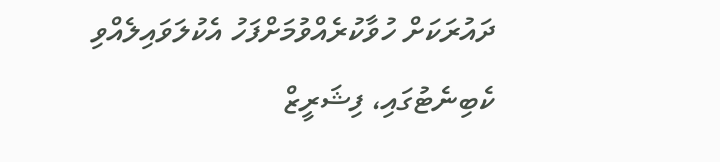ދައުރަކަށް ހުވާކުރެއްވުމަށްފަހު އެކުލަވައިލެއްވި ކެބިނެޓުގައި، ފިޝަރީޒް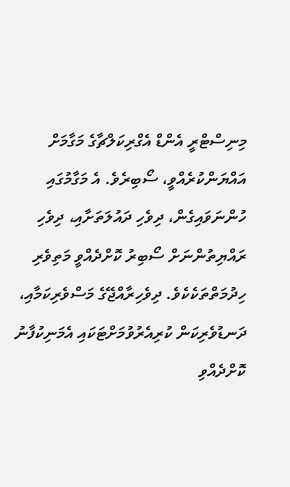މިނިސްޓްރީ އެންޑް އެގްރިކަލްޗާގެ މަގާމަށް އައްޔަންކުރެއްވީ، ސޯބިރެވެ. އެ މަގާމުގައި ހުންނަވައިގެން، ދިވެހި ދައުލަތަށާއި، ދިވެހި ރައްޔިތުންނަށް ސޯބިރު ކޮށްދެއްވީ މަތިވެރި ހިދުމަތްތަކެކެވެ. ދިވެހިރާއްޖޭގެ މަސްވެރިކަމާއި، ދަނޑުވެރިކަން ކުރިއެރުވުމަށްޓަކައި އެމަނިކުފާނު ކޮށްދެއްވި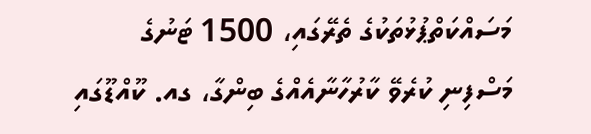މަސައްކަތްޕުޅުތަކުގެ ތެރޭގައި، 1500 ޓަނުގެ މަސްފިނި ކުރެވޭ ކާރުހާނާއެއްގެ ބިންގާ، ގއ. ކޫއްޑޫގައި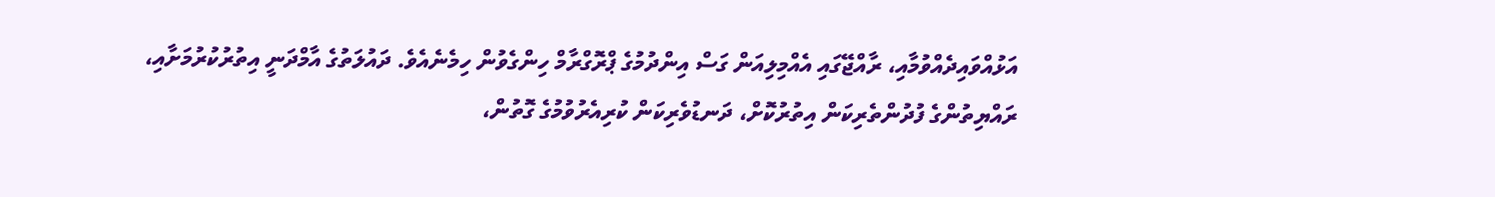އަޅުއްވައިދެއްވުމާއި، ރާއްޖޭގައި އެއްމިލިއަން ގަސް އިންދުމުގެ ޕްރޮގްރާމް ހިންގެވުން ހިމެނެއެވެ. ދައުލަތުގެ އާމްދަނީ އިތުރުކުރުމަށާއި، ރައްޔިތުންގެ ފުދުންތެރިކަން އިތުރުކޮށް، ދަނޑުވެރިކަން ކުރިއެރުވުމުގެ ގޮތުން،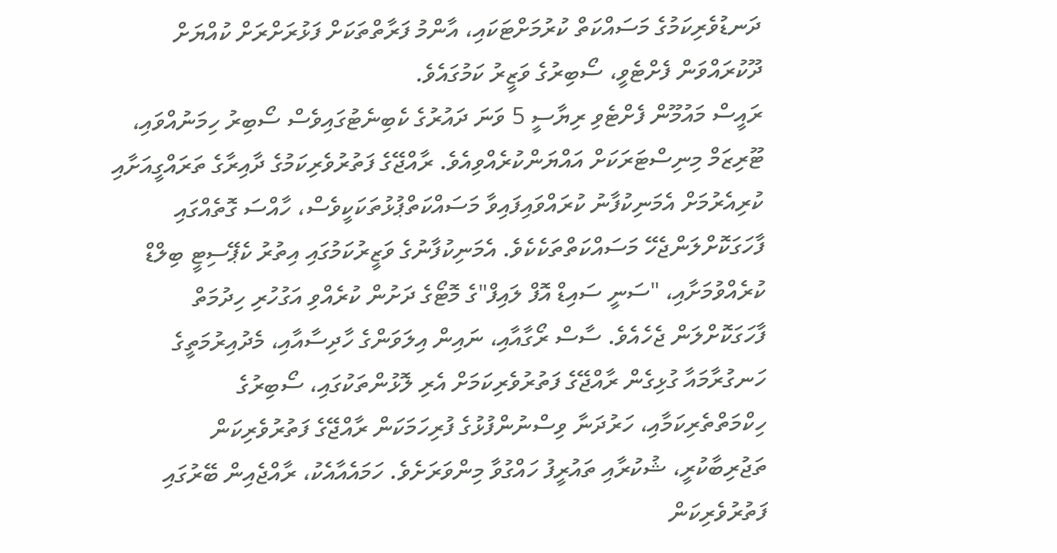ދަނޑުވެރިކަމުގެ މަސައްކަތް ކުރުމަށްޓަކައި، އާންމު ފަރާތްތަކަށް ފަޅުރަށްރަށް ކުއްޔަށް ދޫކުރައްވަން ފެށްޓެވީ، ސޯބިރުގެ ވަޒީރު ކަމުގައެވެ.
ރައީސް މައުމޫން ފެށްޓެވި ރިޔާސީ 5 ވަނަ ދައުރުގެ ކެބިނެޓުގައިވެސް ސޯބިރު ހިމަނުއްވައި، ޓޫރިޒަމް މިނިސްޓަރަކަށް އައްޔަންކުރެއްވިއެވެ. ރާއްޖޭގެ ފަތުރުވެރިކަމުގެ ދާއިރާގެ ތަރައްގީއަށާއި ކުރިއެރުމަށް އެމަނިކުފާނު ކުރައްވައިފައިވާ މަސައްކަތްޕުޅުތަކަކީވެސް، ހާއްސަ ގޮތެއްގައި ފާހަގަކޮށްލަންޖެހޭ މަސައްކަތްތަކެކެވެ. އެމަނިކުފާނުގެ ވަޒީރުކަމުގައި އިތުރު ކެޕޭސިޓީ ބިލްޑް ކުރެއްވުމަށާއި، "ސަނީ ސައިޑް އޮފް ލައިފް"ގެ މޮޓޯގެ ދަށުން ކުރެއްވި އަގުހުރި ހިދުމަތް ފާހަގަކޮށްލަން ޖެހެއެވެ. ސާސް ރޯގާއާއި، ނައިން އިލަވަންގެ ހާދިސާއާއި، މެދުއިރުމަތީގެ ހަނގުރާމައާ ގުޅިގެން ރާއްޖޭގެ ފަތުރުވެރިކަމަށް އެރި ލޮޅުންތަކުގައި، ސޯބިރުގެ ހިކްމަތްތެރިކަމާއި، ހަރުދަނާ ވިސްނުންފުޅުގެ ފުރިހަމަކަން ރާއްޖޭގެ ފަތުރުވެރިކަން ތަޖުރިބާކުރީ، ޝުކުރާއި ތައުރީފު ހައްގުވާ މިންވަރަށެވެ. ހަމައެއާއެކު، ރާއްޖެއިން ބޭރުގައި ފަތުރުވެރިކަން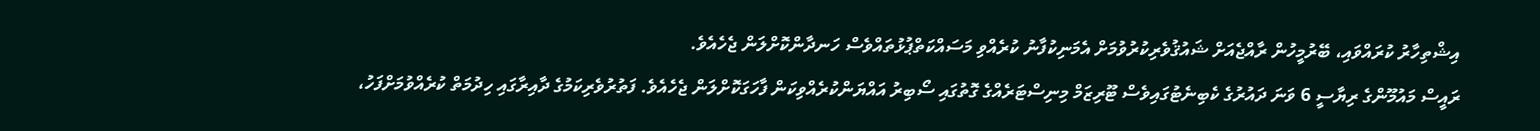އިޝްތިހާރު ކުރައްވައި، ބޭރުމީހުން ރާއްޖެއަށް ޝައުޤުވެރިކުރުވުމަށް އެމަނިކުފާނު ކުރެއްވި މަސައްކަތްޕުޅުތައްވެސް ހަނދާންކޮށްލަން ޖެހެއެވެ.
ރައީސް މައުމޫންގެ ރިޔާސީ 6 ވަނަ ދައުރުގެ ކެބިނެޓުގައިވެސް ޓޫރިޒަމް މިނިސްޓަރެއްގެ ގޮތުގައި ސޯބިރު އައްޔަންކުރެއްވިކަން ފާހަގަކޮށްލަން ޖެހެއެވެ. ފަތުރުވެރިކަމުގެ ދާއިރާގައި ހިދުމަތް ކުރެއްވުމަށްފަހު،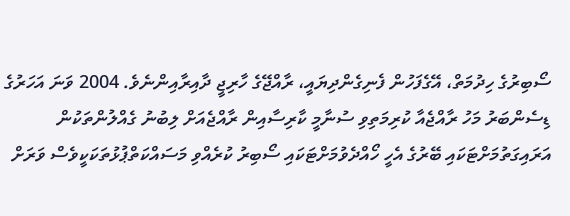ސޯބިރުގެ ހިދުމަތް، އޭގެފަހުން ފެނިގެންދިޔައީ، ރާއްޖޭގެ ހާރިޖީ ދާއިރާއިންނެވެ. 2004 ވަނަ އަހަރުގެ ޑިސެންބަރު މަހު ރާއްޖެއާ ކުރިމަތިވި ސުނާމީ ކާރިސާއިން ރާއްޖެއަށް ލިބުނު ގެއްލުންތަކުން އަރައިގަތުމަށްޓަކައި ބޭރުގެ އެހީ ހޯއްދެވުމަށްޓަކައި ސޯބިރު ކުރެއްވި މަސައްކަތްޕުޅުތަކަކީވެސް ވަރަށް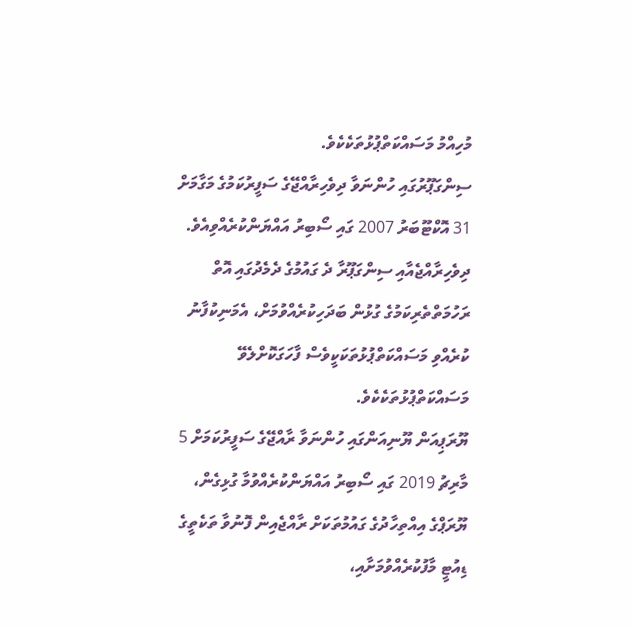މުހިއްމު މަސައްކަތްޕުޅުތަކެކެވެ.
ސިންގަޕޫރުގައި ހުންނަވާ ދިވެހިރާއްޖޭގެ ސަފީރުކަމުގެ މަގާމަށް 31 އޮކްޓޫބަރު 2007 ގައި ސޯބިރު އައްޔަންކުރެއްވިއެވެ. ދިވެހިރާއްޖެއާއި ސިންގަޕޫރާ ދެ ގައުމުގެ ދެމެދުގައި އޮތް ރަހުމަތްތެރިކަމުގެ ގުޅުން ބަދަހިކުރެއްވުމަށް، އެމަނިކުފާނު ކުރެއްވި މަސައްކަތްޕުޅުތަކަކީވެސް ފާހަގަކޮށްލެވޭ މަސައްކަތްޕުޅުތަކެކެވެ.
ޔޫރަޕިއަން ޔޫނިއަންގައި ހުންނަވާ ރާއްޖޭގެ ސަފީރުކަމަށް 5 މާރިޗު 2019 ގައި ސޯބިރު އައްޔަންކުރެއްވުމާ ގުޅިގެން، ޔޫރަޕްގެ އިއްތިހާދުގެ ގައުމުތަކަށް ރާއްޖެއިން ފޮނުވާ ތަކެތީގެ ޑިއުޓީ މާފުކުރެއްވުމަށާއި،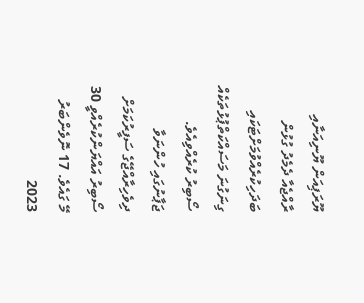ޔޫރަޕިއަން ޔޫނިއަނާއި ރާއްޖެއާ ދެމެދު ގުޅުން ބަދަހިކުރެއްވުމަށްޓަކައި ގިނަގުނަ މަސައްކަތްޕުޅުތަކެއް ސޯބިރު ކުރެއްވިއެވެ.
ޖަޕާނުގައި ހުންނަވާ ދިވެހިރާއްޖޭގެ ސަފީރުކަމަށް ސޯބިރު އައްޔަންކުރެއްވީ 30 މޭ ގައެވެ. 17 ނޮވެންބަރު 2023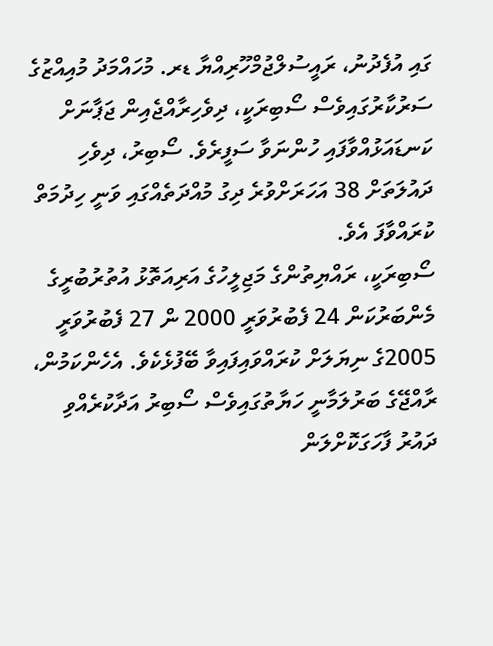ގައި އުފެދުނު، ރައީސުލްޖުމްހޫރިއްޔާ ޑރ. މުހައްމަދު މުއިއްޒުގެ ސަރުކާރުގައިވެސް ސޯބިރަކީ، ދިވެހިރާއްޖެއިން ޖަޕާނަށް ކަނޑައަޅުއްވާފައި ހުންނަވާ ސަފީރެވެ. ސޯބިރު، ދިވެހި ދައުލަތަށް 38 އަހަރަށްވުރެ ދިގު މުއްދަތެއްގައި ވަނީ ހިދުމަތް ކުރައްވާފަ އެވެ.
ސޯބިރަކީ، ރައްޔިތުންގެ މަޖިލީހުގެ އަރިއަތޮޅު އުތުރުބުރީގެ މެންބަރުކަން 24 ފެބުރުވަރީ 2000 ން 27 ފެބުރުވަރީ 2005ގެ ނިޔަލަށް ކުރައްވައިފައިވާ ބޭފުޅެކެވެ. އެހެންކަމުން، ރާއްޖޭގެ ބަރުލަމާނީ ހަޔާތުގައިވެސް ސޯބިރު އަދާކުރެއްވި ދައުރު ފާހަގަކޮށްލަން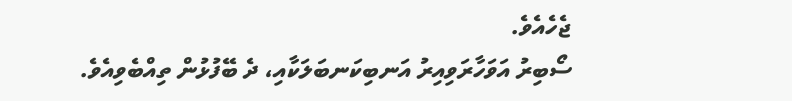ޖެހެއެވެ.
ސޯބިރު އަވަހާރަވިއިރު އަނބިކަނބަލަކާއި، ދެ ބޭފުޅުން ތިއްބެވިއެވެ.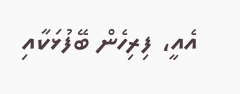އެއީ، ފިރިހެން ބޭފުޅަކާއި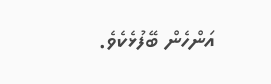އަންހެން ބޭފުޅެކެވެ.